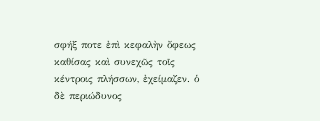σφήξ ποτε ἐπὶ κεφαλὴν ὄφεως καθίσας καὶ συνεχῶς τοῖς κέντροις πλήσσων, ἐχείμαζεν. ὁ δὲ περιώδυνος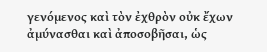γενόμενος καὶ τὸν ἐχθρὸν οὐκ ἔχων ἀμύνασθαι καὶ ἀποσοβῆσαι, ὡς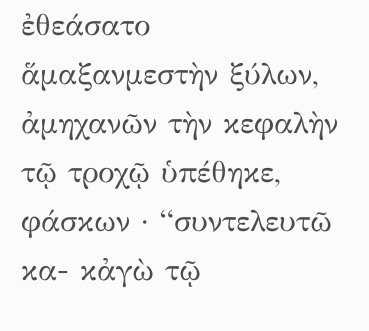ἐθεάσατο ἅμαξανμεστὴν ξύλων, ἀμηχανῶν τὴν κεφαλὴν τῷ τροχῷ ὑπέθηκε, φάσκων · “συντελευτῶ κα- κἀγὼ τῷ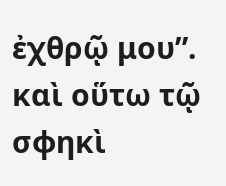ἐχθρῷ μου”. καὶ οὕτω τῷ σφηκὶ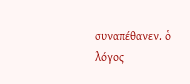συναπέθανεν. ὁ λόγος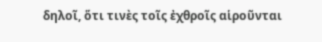δηλοῖ, ὅτι τινὲς τοῖς ἐχθροῖς αἱροῦνται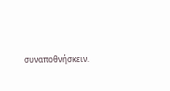συναποθνήσκειν.